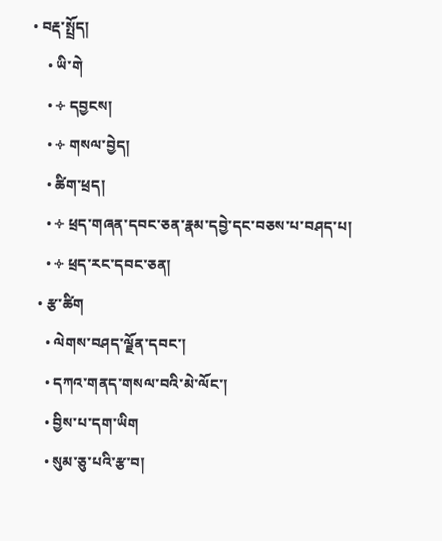• བརྡ་སྤྲོད།
    • ཡི་གེ
    • ༓ དབྱངས།
    • ༓ གསལ་བྱེད།
    • ཚིག་ཕྲད།
    • ༓ ཕྲད་གཞན་དབང་ཅན་རྣམ་དབྱེ་དང་བཅས་པ་བཤད་པ།
    • ༓ ཕྲད་རང་དབང་ཅན།
  • རྩ་ཚིག
    • ལེགས་བཤད་ལྗོན་དབང་།
    • དཀའ་གནད་གསལ་བའི་མེ་ལོང་།
    • བྱིས་པ་དག་ཡིག
    • སུམ་ཅུ་པའི་རྩ་བ།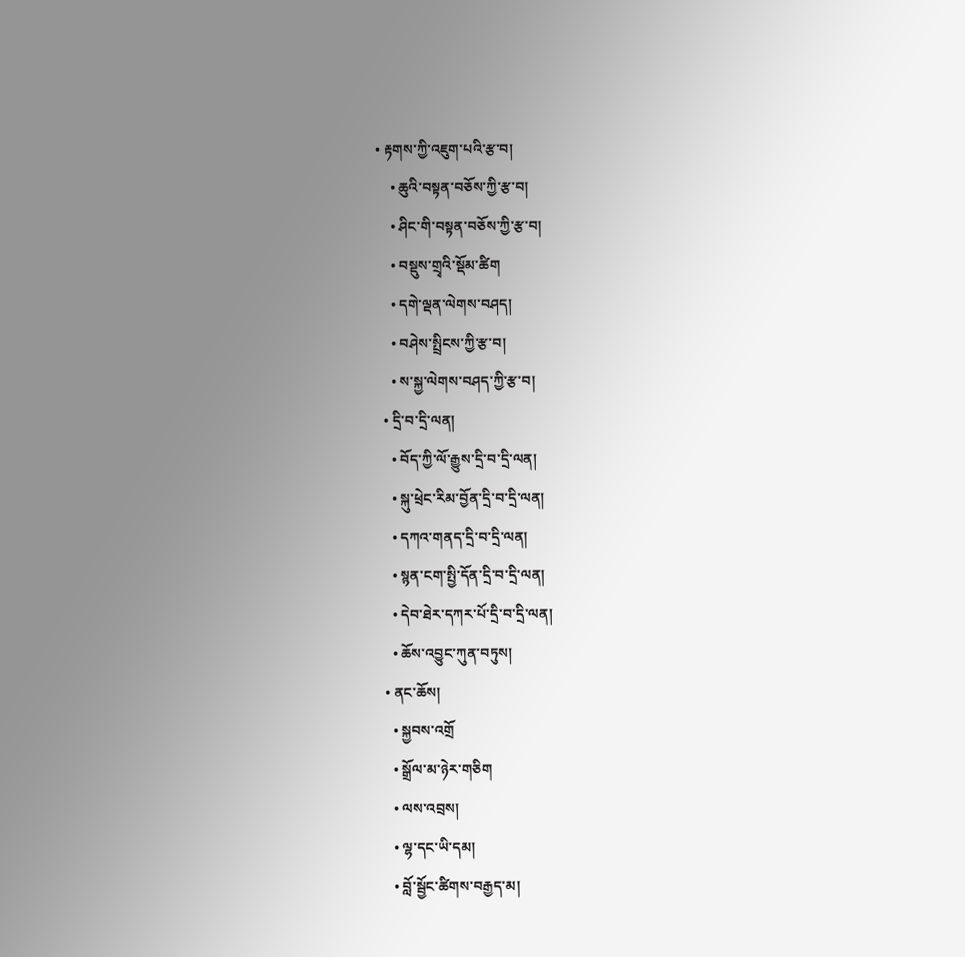• རྟགས་ཀྱི་འཇུག་པའི་རྩ་བ།
    • ཆུའི་བསྟན་བཅོས་ཀྱི་རྩ་བ།
    • ཤིང་གི་བསྟན་བཅོས་ཀྱི་རྩ་བ།
    • བསྡུས་གྲྭའི་སྡོམ་ཚིག
    • དགེ་ལྡན་ལེགས་བཤད།
    • བཤེས་སྤྲིངས་ཀྱི་རྩ་བ།
    • ས་སྐྱ་ལེགས་བཤད་ཀྱི་རྩ་བ།
  • དྲི་བ་དྲི་ལན།
    • བོད་ཀྱི་ལོ་རྒྱུས་དྲི་བ་དྲི་ལན།
    • སྐུ་ཕྲེང་རིམ་བྱོན་དྲི་བ་དྲི་ལན།
    • དཀའ་གནད་དྲི་བ་དྲི་ལན།
    • སྙན་ངག་སྤྱི་དོན་དྲི་བ་དྲི་ལན།
    • དེབ་ཐེར་དཀར་པོ་དྲི་བ་དྲི་ལན།
    • ཆོས་འབྱུང་ཀུན་བཏུས།
  • ནང་ཆོས།
    • སྐྱབས་འགྲོ
    • སྒྲོལ་མ་ཉེར་གཅིག
    • ལས་འབྲས།
    • ལྷ་དང་ཡི་དམ།
    • བློ་སྦྱོང་ཚིགས་བརྒྱད་མ།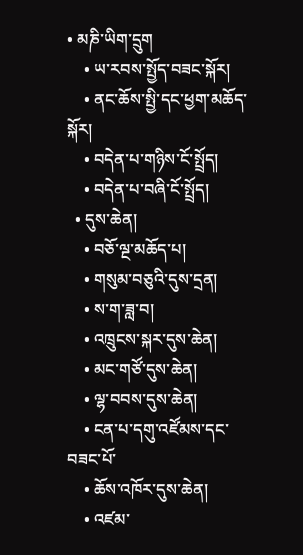• མཎི་ཡིག་དྲུག
    • ཡ་རབས་སྤྱོད་བཟང་སྐོར།
    • ནང་ཆོས་སྤྱི་དང་ཕྱག་མཆོད་སྐོར།
    • བདེན་པ་གཉིས་ངོ་སྤྲོད།
    • བདེན་པ་བཞི་ངོ་སྤྲོད།
  • དུས་ཆེན།
    • བཅོ་ལྔ་མཆོད་པ།
    • གསུམ་བཅུའི་དུས་དྲན།
    • ས་ག་ཟླ་བ།
    • འཁྲུངས་སྐར་དུས་ཆེན།
    • མང་གཙོ་དུས་ཆེན།
    • ལྷ་བབས་དུས་ཆེན།
    • ངན་པ་དགུ་འཛོམས་དང་བཟང་པོ་
    • ཆོས་འཁོར་དུས་ཆེན།
    • འཛམ་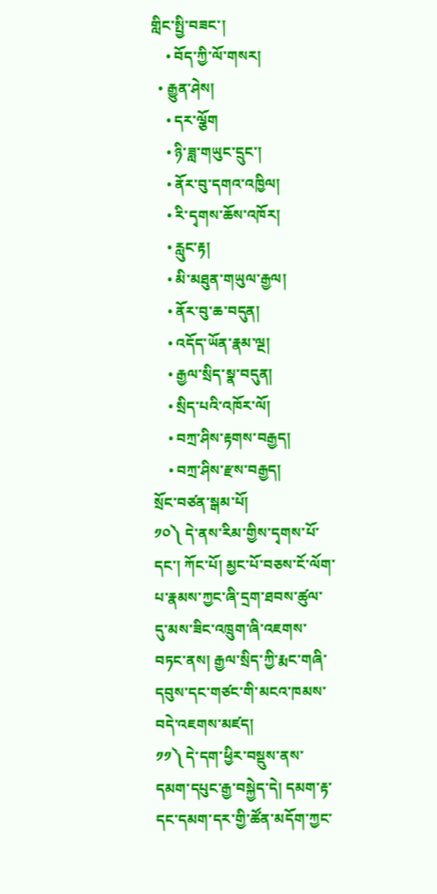གླིང་སྤྱི་བཟང་།
    • བོད་ཀྱི་ལོ་གསར།
  • རྒྱུན་ཤེས།
    • དར་ལྕོག
    • ཉི་ཟླ་གཡུང་དྲུང་།
    • ནོར་བུ་དགའ་འཁྱིལ།
    • རི་དྭགས་ཆོས་འཁོར།
    • རླུང་རྟ།
    • མི་མཐུན་གཡུལ་རྒྱལ།
    • ནོར་བུ་ཆ་བདུན།
    • འདོད་ཡོན་རྣམ་ལྔ།
    • རྒྱལ་སྲིད་སྣ་བདུན།
    • སྲིད་པའི་འཁོར་ལོ།
    • བཀྲ་ཤིས་རྟགས་བརྒྱད།
    • བཀྲ་ཤིས་རྫས་བརྒྱད།
སྲོང་བཙན་སྒམ་པོ།
༡༠༽ དེ་ནས་རིམ་གྱིས་དྭགས་པོ་དང་། ཀོང་པོ། མྱང་པོ་བཅས་ངོ་ལོག་པ་རྣམས་ཀྱང་ཞི་དྲག་ཐབས་ཚུལ་དུ་མས་ཟིང་འཁྲུག་ཞི་འཇགས་བཏང་ནས། རྒྱལ་སྲིད་ཀྱི་རྨང་གཞི་དབུས་དང་གཙང་གི་མངའ་ཁམས་བདེ་འཇགས་མཛད།
༡༡༽ དེ་དག་ཕྱིར་བསྡུས་ནས་དམག་དཔུང་རྒྱ་བསྐྱེད་དེ། དམག་རྟ་དང་དམག་དར་གྱི་ཚོན་མདོག་ཀྱང་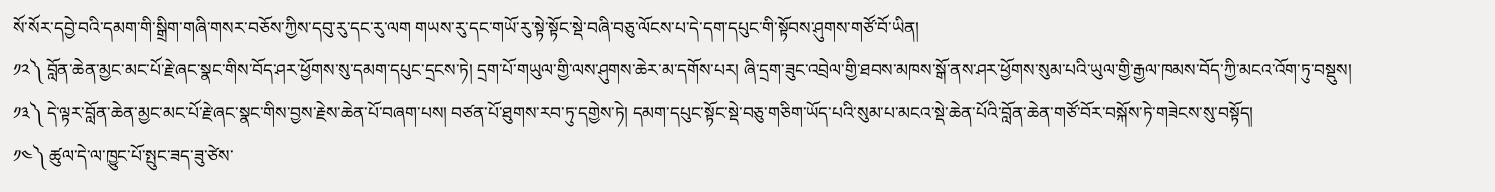སོ་སོར་དབྱེ་བའི་དམག་གི་སྒྲིག་གཞི་གསར་བཅོས་ཀྱིས་དབུ་རུ་དང་རུ་ལག གཡས་རུ་དང་གཡོ་རུ་སྟེ་སྟོང་སྡེ་བཞི་བཅུ་ལོངས་པ་དེ་དག་དཔུང་གི་སྟོབས་ཤུགས་གཙོ་བོ་ཡིན།
༡༢༽ བློན་ཆེན་མྱང་མང་པོ་རྗེ་ཞང་སྣང་གིས་བོད་ཤར་ཕྱོགས་སུ་དམག་དཔུང་དྲངས་ཏེ། དྲག་པོ་གཡུལ་གྱི་ལས་ཤུགས་ཆེར་མ་དགོས་པར། ཞི་དྲག་ཟུང་འབྲེལ་གྱི་ཐབས་མཁས་སྒོ་ནས་ཤར་ཕྱོགས་སུམ་པའི་ཡུལ་གྱི་རྒྱལ་ཁམས་བོད་ཀྱི་མངའ་འོག་ཏུ་བསྡུས།
༡༣༽ དེ་ལྟར་བློན་ཆེན་མྱང་མང་པོ་རྗེ་ཞང་སྣང་གིས་བྱས་རྗེས་ཆེན་པོ་བཞག་པས། བཙན་པོ་ཐུགས་རབ་ཏུ་དགྱེས་ཏེ། དམག་དཔུང་སྟོང་སྡེ་བཅུ་གཅིག་ཡོད་པའི་སུམ་པ་མངའ་སྡེ་ཆེན་པོའི་བློན་ཆེན་གཙོ་བོར་བསྐོས་ཏེ་གཟེངས་སུ་བསྟོད།
༡༤༽ ཚུལ་དེ་ལ་ཁྱུང་པོ་སྤུང་ཟད་ཟུ་ཙེས་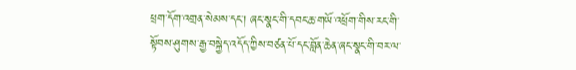ཕྲག་དོག་འགྲན་སེམས་དང་། ཞང་སྣང་གི་དབང་ཆ་གཡོ་འཕྲོག་གིས་རང་གི་སྟོབས་ཤུགས་རྒྱ་བསྐྱེད་འདོད་ཀྱིས་བཙན་པོ་དང་བློན་ཆེན་ཞང་སྣང་གི་བར་ལ་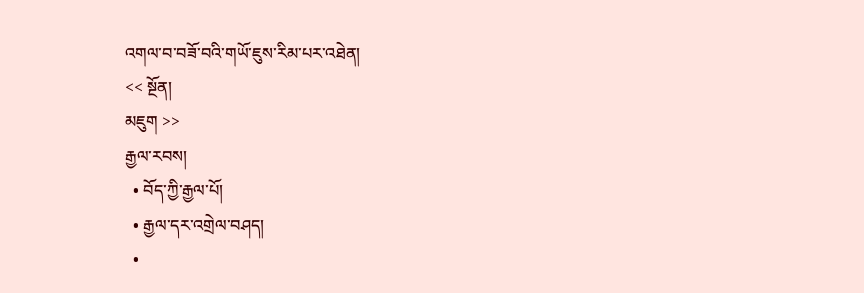འགལ་བ་བཟོ་བའི་གཡོ་ཇུས་རིམ་པར་འཐེན།
<< སྔོན།
མཇུག >>
རྒྱལ་རབས།
  • བོད་ཀྱི་རྒྱལ་པོ།
  • རྒྱལ་དར་འགྲེལ་བཤད།
  •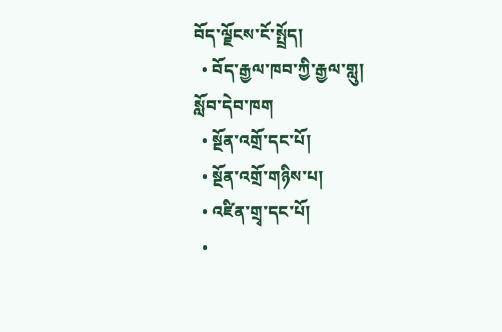བོད་ལྗོངས་ངོ་སྤྲོད།
  • བོད་རྒྱལ་ཁབ་ཀྱི་རྒྱལ་གླུ།
སློབ་དེབ་ཁག
  • སྔོན་འགྲོ་དང་པོ།
  • སྔོན་འགྲོ་གཉིས་པ།
  • འཛིན་གྲྭ་དང་པོ།
  •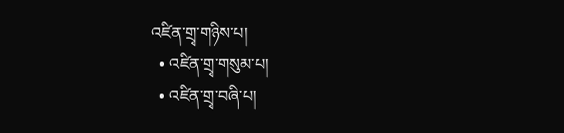འཛིན་གྲྭ་གཉིས་པ།
  • འཛིན་གྲྭ་གསུམ་པ།
  • འཛིན་གྲྭ་བཞི་པ།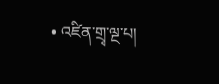• འཛིན་གྲྭ་ལྔ་པ།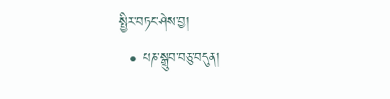སྤྱིར་བཏང་ཤེས་བྱ།
  • པཎ་སྒྲུབ་བཅུ་བདུན།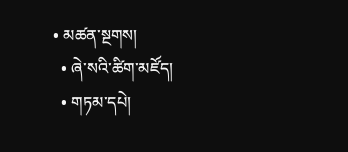• མཚན་སྔགས།
  • ཞེ་སའི་ཚིག་མཛོད།
  • གཏམ་དཔེ།